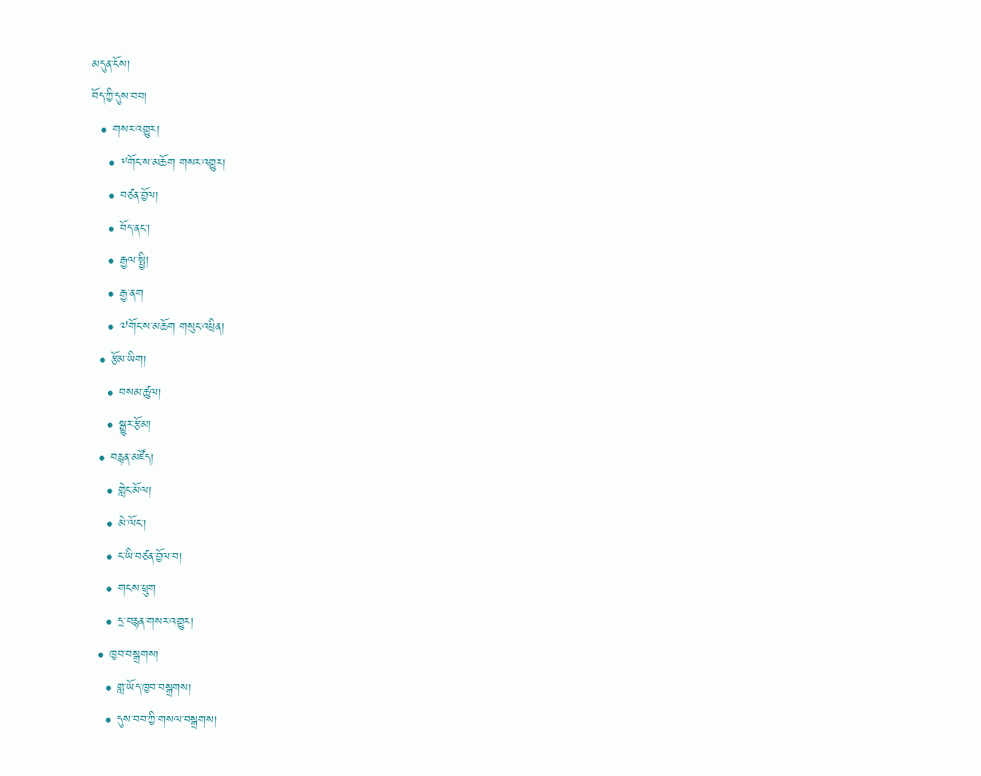མདུན་ངོས།
བོད་ཀྱི་དུས་བབ།
  • གསར་འགྱུར།
    • ༸གོང་ས་མཆོག གསར་འགྱུར།
    • བཙན་བྱོལ།
    • བོད་ནང་།
    • རྒྱལ་སྤྱི།
    • རྒྱ་ནག
    • ༧གོང་ས་མཆོག གསུང་འཕྲིན།
  • རྩོམ་ཡིག།
    • བསམ་ཚུལ།
    • སྒྱུར་རྩོམ།
  • བརྙན་མཛོད།
    • གླེང་མོལ།
    • མེ་ལོང་།
    • ང་ཡི་བཙན་བྱོལ་བ།
    • གངས་ཕྲུག
    • དྲ་བརྙན་གསར་འགྱུར།
  • ཁྱབ་བསྒྲགས།
    • གླ་ཡོད་ཁྱབ་བསྒྲགས།
    • དུས་བབ་ཀྱི་གསལ་བསྒྲགས།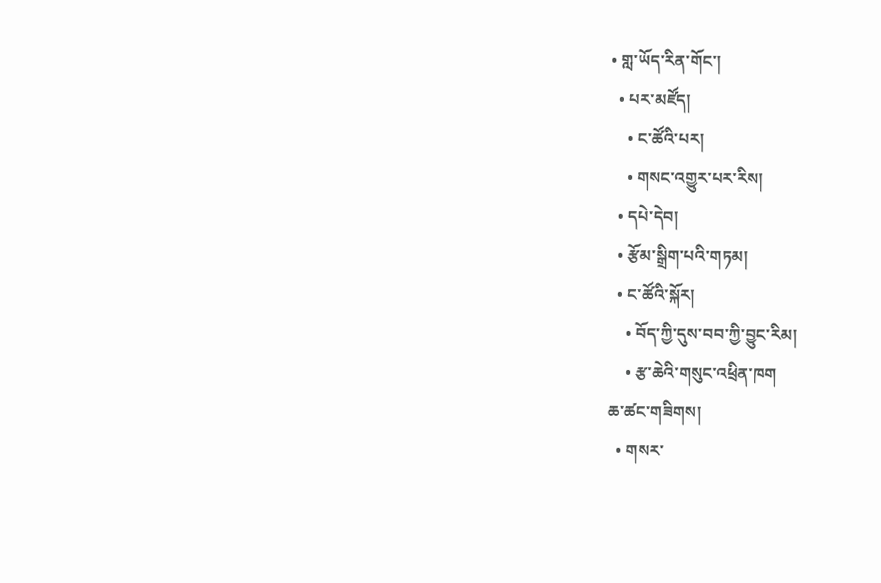• གླ་ཡོད་རིན་གོང་།
  • པར་མཛོད།
    • ང་ཚོའི་པར།
    • གསང་འགྱུར་པར་རིས།
  • དཔེ་དེབ།
  • རྩོམ་སྒྲིག་པའི་གཏམ།
  • ང་ཚོའི་སྐོར།
    • བོད་ཀྱི་དུས་བབ་ཀྱི་བྱུང་རིམ།
    • རྩ་ཆེའི་གསུང་འཕྲིན་ཁག
ཆ་ཚང་གཟིགས།
  • གསར་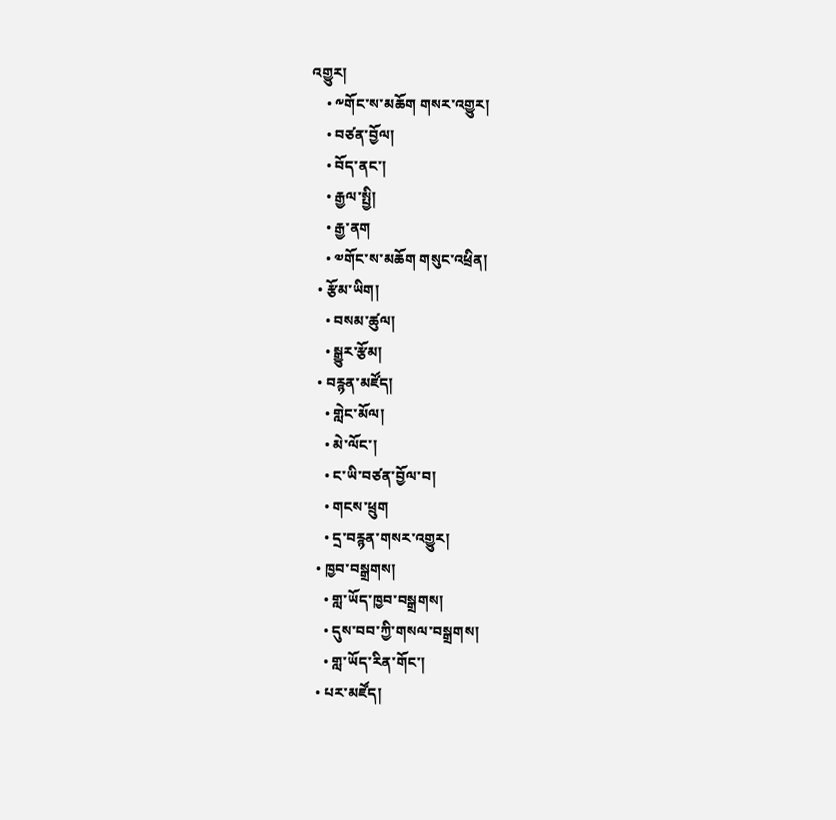འགྱུར།
    • ༸གོང་ས་མཆོག གསར་འགྱུར།
    • བཙན་བྱོལ།
    • བོད་ནང་།
    • རྒྱལ་སྤྱི།
    • རྒྱ་ནག
    • ༧གོང་ས་མཆོག གསུང་འཕྲིན།
  • རྩོམ་ཡིག།
    • བསམ་ཚུལ།
    • སྒྱུར་རྩོམ།
  • བརྙན་མཛོད།
    • གླེང་མོལ།
    • མེ་ལོང་།
    • ང་ཡི་བཙན་བྱོལ་བ།
    • གངས་ཕྲུག
    • དྲ་བརྙན་གསར་འགྱུར།
  • ཁྱབ་བསྒྲགས།
    • གླ་ཡོད་ཁྱབ་བསྒྲགས།
    • དུས་བབ་ཀྱི་གསལ་བསྒྲགས།
    • གླ་ཡོད་རིན་གོང་།
  • པར་མཛོད།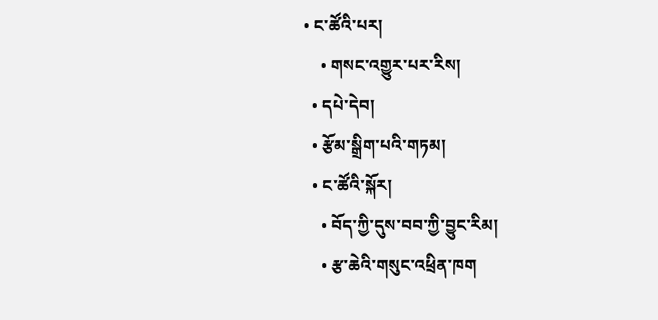• ང་ཚོའི་པར།
    • གསང་འགྱུར་པར་རིས།
  • དཔེ་དེབ།
  • རྩོམ་སྒྲིག་པའི་གཏམ།
  • ང་ཚོའི་སྐོར།
    • བོད་ཀྱི་དུས་བབ་ཀྱི་བྱུང་རིམ།
    • རྩ་ཆེའི་གསུང་འཕྲིན་ཁག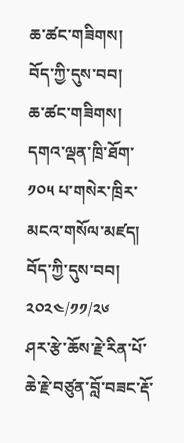ཆ་ཚང་གཟིགས།
བོད་ཀྱི་དུས་བབ།
ཆ་ཚང་གཟིགས།
དགའ་ལྡན་ཁྲི་ཐོག་ ༡༠༥ པ་གསེར་ཁྲིར་མངའ་གསོལ་མཛད།
བོད་ཀྱི་དུས་བབ།
༢༠༢༤/༡༡/༢༦
ཤར་རྩེ་ཆོས་རྗེ་རིན་པོ་ཆེ་རྗེ་བཙུན་བློ་བཟང་རྡོ་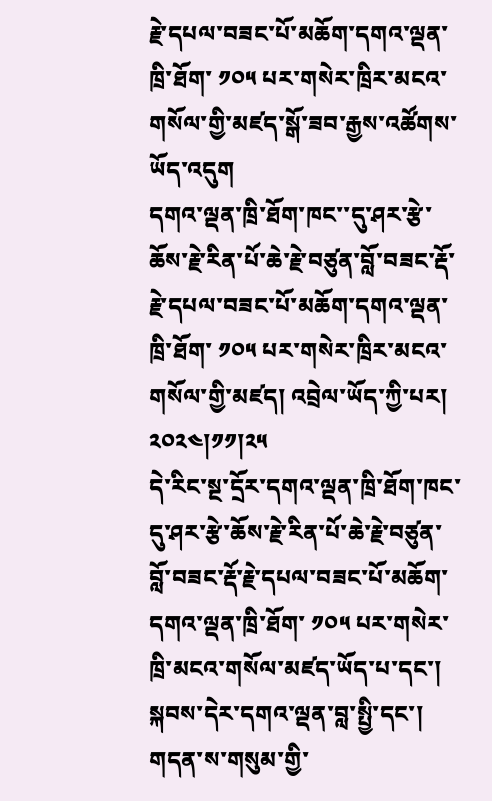རྗེ་དཔལ་བཟང་པོ་མཆོག་དགའ་ལྡན་ཁྲི་ཐོག་ ༡༠༥ པར་གསེར་ཁྲིར་མངའ་གསོལ་གྱི་མཛད་སྒོ་ཟབ་རྒྱས་འཚོགས་ཡོད་འདུག
དགའ་ལྡན་ཁྲི་ཐོག་ཁང་་དུ་ཤར་རྩེ་ཆོས་རྗེ་རིན་པོ་ཆེ་རྗེ་བཙུན་བློ་བཟང་རྡོ་རྗེ་དཔལ་བཟང་པོ་མཆོག་དགའ་ལྡན་ཁྲི་ཐོག་ ༡༠༥ པར་གསེར་ཁྲིར་མངའ་གསོལ་གྱི་མཛད། འབྲེལ་ཡོད་ཀྱི་པར། ༢༠༢༤།༡༡།༢༥
དེ་རིང་སྔ་དྲོར་དགའ་ལྡན་ཁྲི་ཐོག་ཁང་དུ་ཤར་རྩེ་ཆོས་རྗེ་རིན་པོ་ཆེ་རྗེ་བཙུན་བློ་བཟང་རྡོ་རྗེ་དཔལ་བཟང་པོ་མཆོག་དགའ་ལྡན་ཁྲི་ཐོག་ ༡༠༥ པར་གསེར་ཁྲི་མངའ་གསོལ་མཛད་ཡོད་པ་དང་། སྐབས་དེར་དགའ་ལྡན་བླ་སྤྱི་དང་། གདན་ས་གསུམ་གྱི་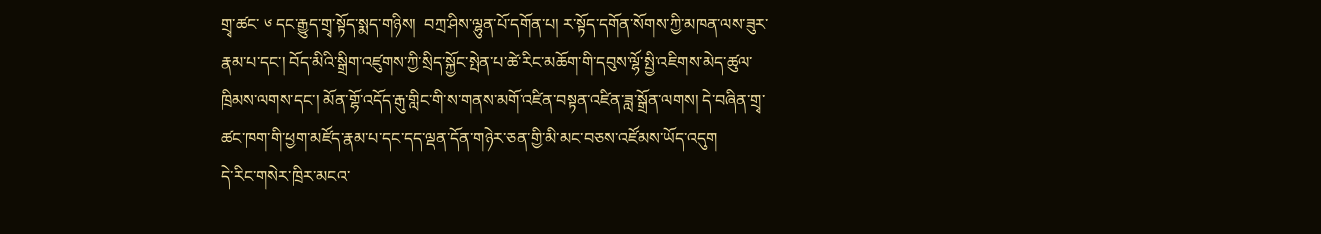གྲྭ་ཚང་ ༦ དང་རྒྱུད་གྲྭ་སྟོད་སྨད་གཉིས།  བཀྲ་ཤིས་ལྷུན་པོ་དགོན་པ། ར་སྟོད་དགོན་སོགས་ཀྱི་མཁན་ལས་ཟུར་རྣམ་པ་དང་། བོད་མིའི་སྒྲིག་འཛུགས་ཀྱི་སྲིད་སྐྱོང་སྤེན་པ་ཚེ་རིང་མཆོག་གི་དབུས་ལྷོ་སྤྱི་འཇིགས་མེད་ཚུལ་ཁྲིམས་ལགས་དང་། མོན་གྷོ་འདོད་རྒུ་གླིང་གི་ས་གནས་མགོ་འཛིན་བསྟན་འཛིན་ཟླ་སྒྲོན་ལགས། དེ་བཞིན་གྲྭ་ཚང་ཁག་གི་ཕྱག་མཛོད་རྣམ་པ་དང་དད་ལྡན་དོན་གཉེར་ཅན་གྱི་མི་མང་བཅས་འཛོམས་ཡོད་འདུག
དེ་རིང་གསེར་ཁྲིར་མངའ་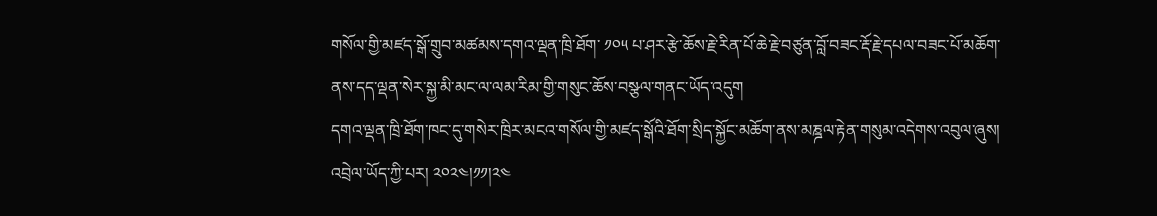གསོལ་གྱི་མཛད་སྒོ་གྲུབ་མཚམས་དགའ་ལྡན་ཁྲི་ཐོག་ ༡༠༥ པ་ཤར་རྩེ་ཆོས་རྗེ་རིན་པོ་ཆེ་རྗེ་བཙུན་བློ་བཟང་རྡོ་རྗེ་དཔལ་བཟང་པོ་མཆོག་ནས་དད་ལྡན་སེར་སྐྱ་མི་མང་ལ་ལམ་རིམ་གྱི་གསུང་ཆོས་བསྩལ་གནང་ཡོད་འདུག
དགའ་ལྡན་ཁྲི་ཐོག་ཁང་དུ་གསེར་ཁྲིར་མངའ་གསོལ་གྱི་མཛད་སྒོའི་ཐོག་སྲིད་སྐྱོང་མཆོག་ནས་མཎྜལ་རྟེན་གསུམ་འདེགས་འབུལ་ཞུས། འབྲེལ་ཡོད་ཀྱི་པར། ༢༠༢༤།༡༡།༢༤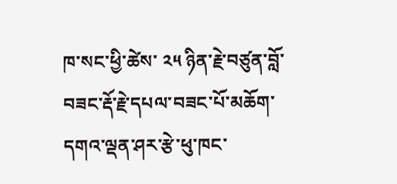ཁ་སང་ཕྱི་ཚེས་ ༢༥ ཉིན་རྗེ་བཙུན་བློ་བཟང་རྡོ་རྗེ་དཔལ་བཟང་པོ་མཆོག་དགའ་ལྡན་ཤར་རྩེ་ཕུ་ཁང་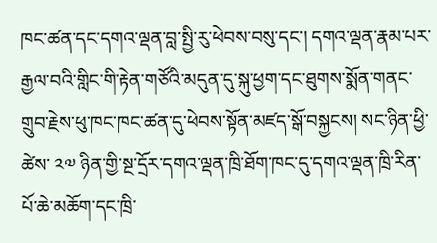ཁང་ཚན་དང་དགའ་ལྡན་བླ་སྤྱི་རུ་ཕེབས་བསུ་དང་། དགའ་ལྡན་རྣམ་པར་རྒྱལ་བའི་གླིང་གི་རྟེན་གཙོའི་མདུན་དུ་སྐུ་ཕྱག་དང་ཐུགས་སྨོན་གནང་གྲུབ་རྗེས་ཕུ་ཁང་ཁང་ཚན་དུ་ཕེབས་སྟོན་མཛད་སྒོ་བསྐྱངས། སང་ཉིན་ཕྱི་ཚེས་ ༢༧ ཉིན་གྱི་སྔ་དྲོར་དགའ་ལྡན་ཁྲི་ཐོག་ཁང་དུ་དགའ་ལྡན་ཁྲི་རིན་པོ་ཆེ་མཆོག་དང་ཁྲི་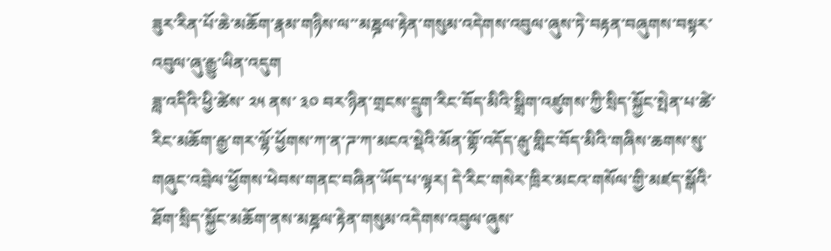ཟུར་རིན་པོ་ཆེ་མཆོག་རྣམ་གཉིས་ལ་་མཎྜལ་རྟེན་གསུམ་འདེགས་འབུལ་ཞུས་ཏེ་བརྟན་བཞུགས་བསྟར་འབུལ་ཞུ་རྒྱུ་ཡིན་འདུག
ཟླ་འདིའི་ཕྱི་ཚེས་ ༢༥ ནས་ ༣༠ བར་ཉིན་གྲངས་དྲུག་རིང་བོད་མིའི་སྒྲིག་འཛུགས་ཀྱི་སྲིད་སྐྱོང་སྤེན་པ་ཚེ་རིང་མཆོག་རྒྱ་གར་ལྷོ་ཕྱོགས་ཀ་ན་ཌ་ཀ་མངའ་སྡེའི་མོན་གྷོ་འདོད་རྒུ་གླིང་བོད་མིའི་གཞིས་ཆགས་སུ་གཞུང་འབྲེལ་ཕྱོགས་ཕེབས་གནང་བཞིན་ཡོད་པ་ལྟར། དེ་རིང་གསེར་ཁྲིར་མངའ་གསོལ་གྱི་མཛད་སྒོའི་ཐོག་སྲིད་སྐྱོང་མཆོག་ནས་མཎྜལ་རྟེན་གསུམ་འདེགས་འབུལ་ཞུས་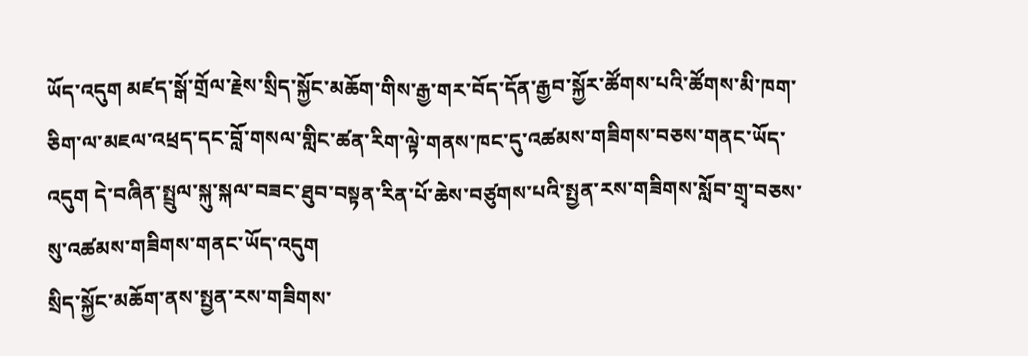ཡོད་འདུག མཛད་སྒོ་གྲོལ་རྗེས་སྲིད་སྐྱོང་མཆོག་གིས་རྒྱ་གར་བོད་དོན་རྒྱབ་སྐྱོར་ཚོགས་པའི་ཚོགས་མི་ཁག་ཅིག་ལ་མཇལ་འཕྲད་དང་བློ་གསལ་གླིང་ཚན་རིག་ལྟེ་གནས་ཁང་དུ་འཚམས་གཟིགས་བཅས་གནང་ཡོད་འདུག དེ་བཞིན་སྤྲུལ་སྐུ་སྐལ་བཟང་ཐུབ་བསྟན་རིན་པོ་ཆེས་བཙུགས་པའི་སྤྱན་རས་གཟིགས་སློབ་གྲྭ་བཅས་སུ་འཚམས་གཟིགས་གནང་ཡོད་འདུག
སྲིད་སྐྱོང་མཆོག་ནས་སྤྱན་རས་གཟིགས་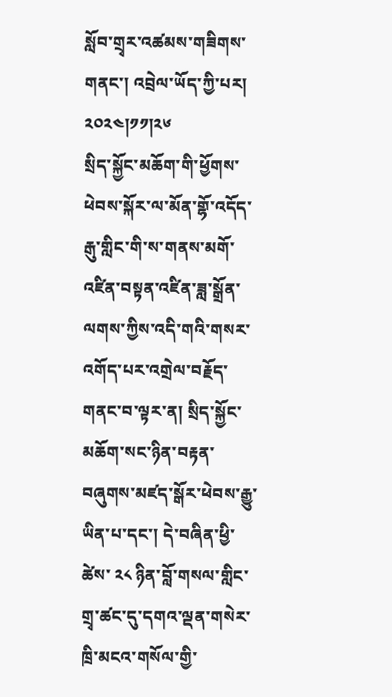སློབ་གྲྭར་འཚམས་གཟིགས་གནང་། འབྲེལ་ཡོད་ཀྱི་པར། ༢༠༢༤།༡༡།༢༦
སྲིད་སྐྱོང་མཆོག་གི་ཕྱོགས་ཕེབས་སྐོར་ལ་མོན་གྷོ་འདོད་རྒུ་གླིང་གི་ས་གནས་མགོ་འཛིན་བསྟན་འཛིན་ཟླ་སྒྲོན་ལགས་ཀྱིས་འདི་གའི་གསར་འགོད་པར་འགྲེལ་བརྗོད་གནང་བ་ལྟར་ན། སྲིད་སྐྱོང་མཆོག་སང་ཉིན་བརྟན་བཞུགས་མཛད་སྒོར་ཕེབས་རྒྱུ་ཡིན་པ་དང་། དེ་བཞིན་ཕྱི་ཚེས་ ༢༨ ཉིན་བློ་གསལ་གླིང་གྲྭ་ཚང་དུ་དགའ་ལྡན་གསེར་ཁྲི་མངའ་གསོལ་གྱི་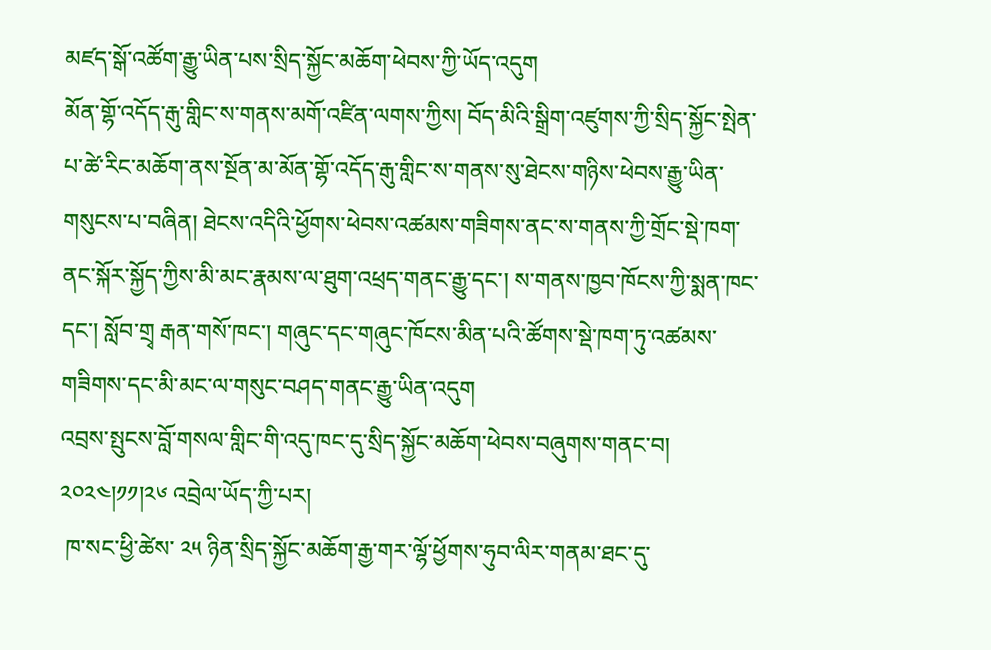མཛད་སྒོ་འཚོག་རྒྱུ་ཡིན་པས་སྲིད་སྐྱོང་མཆོག་ཕེབས་ཀྱི་ཡོད་འདུག
མོན་གྷོ་འདོད་རྒུ་གླིང་ས་གནས་མགོ་འཛིན་ལགས་ཀྱིས། བོད་མིའི་སྒྲིག་འཛུགས་ཀྱི་སྲིད་སྐྱོང་སྤེན་པ་ཚེ་རིང་མཆོག་ནས་སྔོན་མ་མོན་གྷོ་འདོད་རྒུ་གླིང་ས་གནས་སུ་ཐེངས་གཉིས་ཕེབས་རྒྱུ་ཡིན་གསུངས་པ་བཞིན། ཐེངས་འདིའི་ཕྱོགས་ཕེབས་འཚམས་གཟིགས་ནང་ས་གནས་ཀྱི་གྲོང་སྡེ་ཁག་ནང་སྐོར་སྐྱོད་ཀྱིས་མི་མང་རྣམས་ལ་ཐུག་འཕྲད་གནང་རྒྱུ་དང་། ས་གནས་ཁྱབ་ཁོངས་ཀྱི་སྨན་ཁང་དང་། སློབ་གྲྭ རྒན་གསོ་ཁང་། གཞུང་དང་གཞུང་ཁོངས་མིན་པའི་ཚོགས་སྡེ་ཁག་ཏུ་འཚམས་གཟིགས་དང་མི་མང་ལ་གསུང་བཤད་གནང་རྒྱུ་ཡིན་འདུག
འབྲས་སྤུངས་བློ་གསལ་གླིང་གི་འདུ་ཁང་དུ་སྲིད་སྐྱོང་མཆོག་ཕེབས་བཞུགས་གནང་བ། ༢༠༢༤།༡༡།༢༦ འབྲེལ་ཡོད་ཀྱི་པར།
 ཁ་སང་ཕྱི་ཚེས་ ༢༥ ཉིན་སྲིད་སྐྱོང་མཆོག་རྒྱ་གར་ལྷོ་ཕྱོགས་ཧུབ་ལིར་གནམ་ཐང་དུ་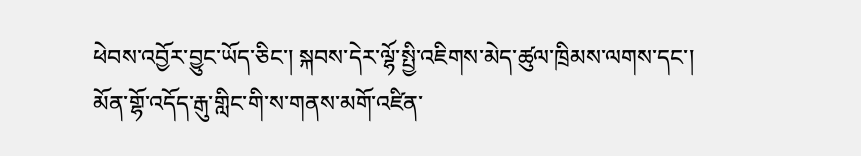ཕེབས་འབྱོར་བྱུང་ཡོད་ཅིང་། སྐབས་དེར་ལྷོ་སྤྱི་འཇིགས་མེད་ཚུལ་ཁྲིམས་ལགས་དང་། མོན་གྷོ་འདོད་རྒུ་གླིང་གི་ས་གནས་མགོ་འཛིན་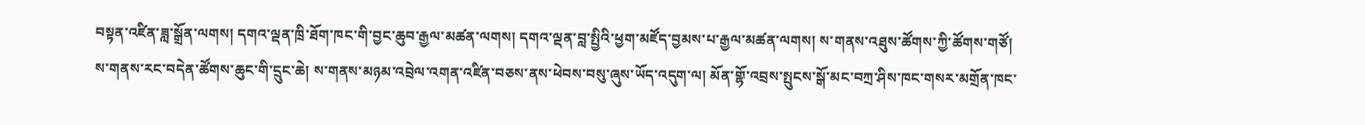བསྟན་འཛིན་ཟླ་སྒྲོན་ལགས། དགའ་ལྡན་ཁྲི་ཐོག་ཁང་གི་བྱང་ཆུབ་རྒྱལ་མཚན་ལགས། དགའ་ལྡན་བླ་སྤྱིའི་ཕྱག་མཛོད་བྱམས་པ་རྒྱལ་མཚན་ལགས། ས་གནས་འཐུས་ཚོགས་ཀྱི་ཚོགས་གཙོ། ས་གནས་རང་བདེན་ཚོགས་ཆུང་གི་དྲུང་ཆེ། ས་གནས་མཉམ་འབྲེལ་འགན་འཛིན་བཅས་ནས་ཕེབས་བསུ་ཞུས་ཡོད་འདུག་ལ། མོན་གྷོ་འབྲས་སྤུངས་སྒོ་མང་བཀྲ་ཤིས་ཁང་གསར་མགྲོན་ཁང་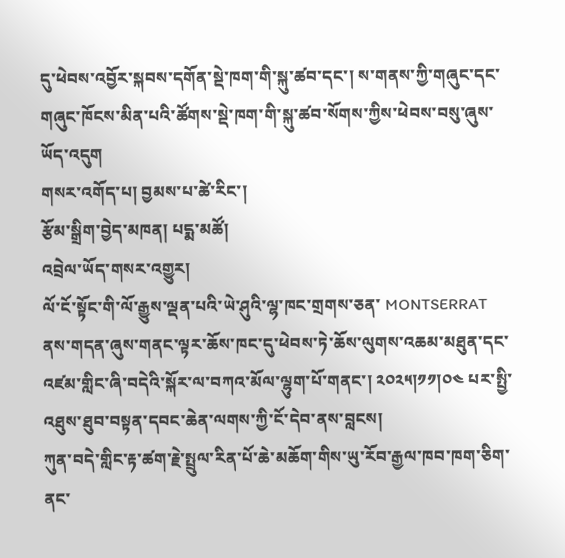དུ་ཕེབས་འབྱོར་སྐབས་དགོན་སྡེ་ཁག་གི་སྐུ་ཚབ་དང་། ས་གནས་ཀྱི་གཞུང་དང་གཞུང་ཁོངས་མིན་པའི་ཚོགས་སྡེ་ཁག་གི་སྐུ་ཚབ་སོགས་ཀྱིས་ཕེབས་བསུ་ཞུས་ཡོད་འདུག
གསར་འགོད་པ། བྱམས་པ་ཚེ་རིང་།
རྩོམ་སྒྲིག་བྱེད་མཁན། པདྨ་མཚོ།
འབྲེལ་ཡོད་གསར་འགྱུར།
ལོ་ངོ་སྟོང་གི་ལོ་རྒྱུས་ལྡན་པའི་ཡེ་ཤུའི་ལྷ་ཁང་གྲགས་ཅན་ MONTSERRAT ནས་གདན་ཞུས་གནང་ལྟར་ཆོས་ཁང་དུ་ཕེབས་ཏེ་ཆོས་ལུགས་འཆམ་མཐུན་དང་འཛམ་གླིང་ཞི་བདེའི་སྐོར་ལ་བཀའ་མོལ་ལྷུག་པོ་གནང་། ༢༠༢༥།༡༡།༠༤ པར་སྤྱི་འཐུས་ཐུབ་བསྟན་དབང་ཆེན་ལགས་ཀྱི་ངོ་དེབ་ནས་བླངས།
ཀུན་བདེ་གླིང་རྟ་ཚག་རྗེ་སྤྲུལ་རིན་པོ་ཆེ་མཆོག་གིས་ཡུ་རོབ་རྒྱལ་ཁབ་ཁག་ཅིག་ནང་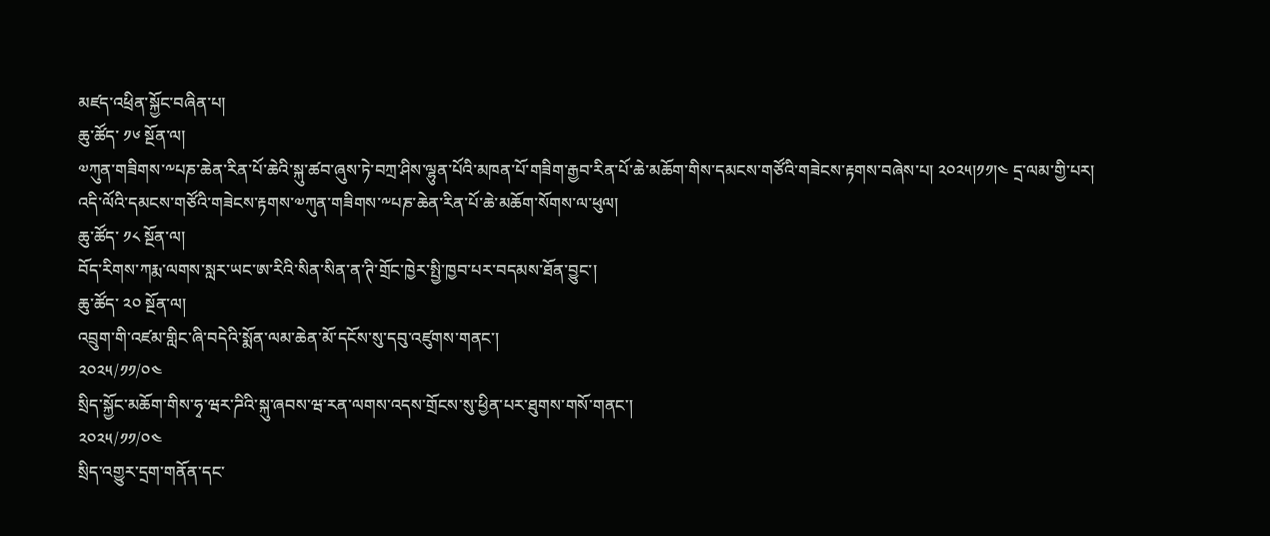མཛད་འཕྲིན་སྐྱོང་བཞིན་པ།
ཆུ་ཚོད་ ༡༦ སྔོན་ལ།
༧ཀུན་གཟིགས་༸པཎ་ཆེན་རིན་པོ་ཆེའི་སྐུ་ཚབ་ཞུས་ཏེ་བཀྲ་ཤིས་ལྷུན་པོའི་མཁན་པོ་གཟིག་རྒྱབ་རིན་པོ་ཆེ་མཆོག་གིས་དམངས་གཙོའི་གཟེངས་རྟགས་བཞེས་པ། ༢༠༢༥།༡༡།༤ དྲ་ལམ་གྱི་པར།
འདི་ལོའི་དམངས་གཙོའི་གཟེངས་རྟགས་༧ཀུན་གཟིགས་༸པཎ་ཆེན་རིན་པོ་ཆེ་མཆོག་སོགས་ལ་ཕུལ།
ཆུ་ཚོད་ ༡༨ སྔོན་ལ།
བོད་རིགས་ཀརྨ་ལགས་སླར་ཡང་ཨ་རིའི་སིན་སིན་ན་ཊི་གྲོང་ཁྱེར་སྤྱི་ཁྱབ་པར་བདམས་ཐོན་བྱུང་།
ཆུ་ཚོད་ ༢༠ སྔོན་ལ།
འབྲུག་གི་འཛམ་གླིང་ཞི་བདེའི་སྨོན་ལམ་ཆེན་མོ་དངོས་སུ་དབུ་འཛུགས་གནང་།
༢༠༢༥/༡༡/༠༤
སྲིད་སྐྱོང་མཆོག་གིས་ཧྭ་ཝར་ཌིའི་སྐུ་ཞབས་ཝ་རན་ལགས་འདས་གྲོངས་སུ་ཕྱིན་པར་ཐུགས་གསོ་གནང་།
༢༠༢༥/༡༡/༠༤
སྲིད་འགྱུར་དྲག་གནོན་དང་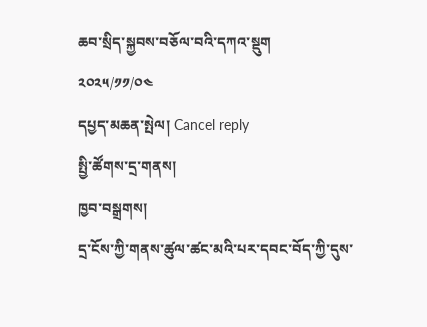ཆབ་སྲིད་སྐྱབས་བཅོལ་བའི་དཀའ་སྡུག
༢༠༢༥/༡༡/༠༤
དཔྱད་མཆན་སྤེལ། Cancel reply
སྤྱི་ཚོགས་དྲ་གནས།
ཁྱབ་བསྒྲགས།
དྲ་ངོས་ཀྱི་གནས་ཚུལ་ཚང་མའི་པར་དབང་བོད་ཀྱི་དུས་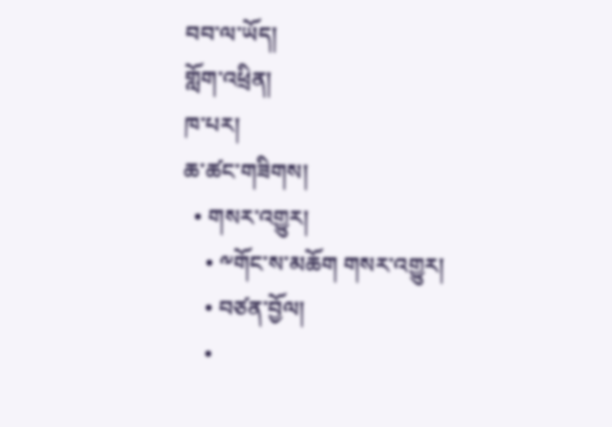བབ་ལ་ཡོད།
གློག་འཕྲིན།
ཁ་པར།
ཆ་ཚང་གཟིགས།
  • གསར་འགྱུར།
    • ༸གོང་ས་མཆོག གསར་འགྱུར།
    • བཙན་བྱོལ།
    •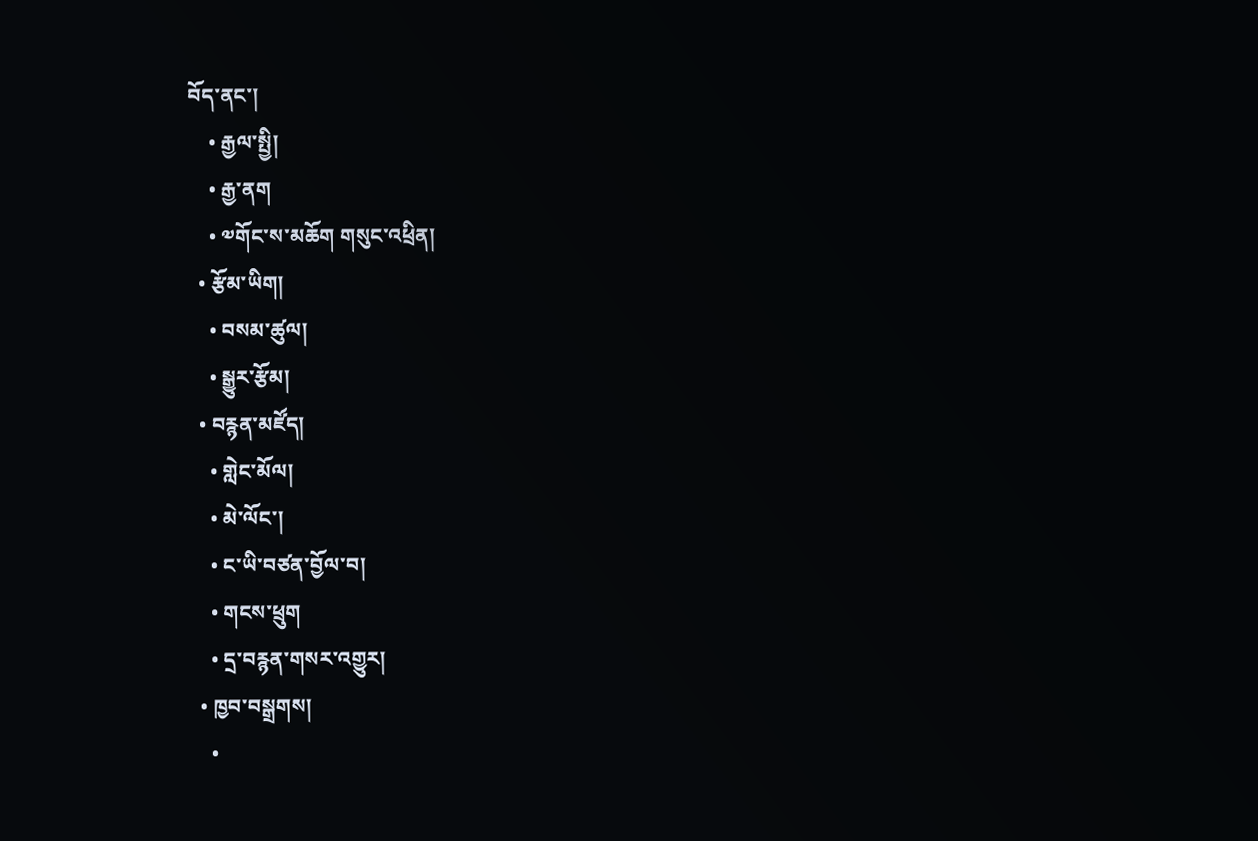བོད་ནང་།
    • རྒྱལ་སྤྱི།
    • རྒྱ་ནག
    • ༧གོང་ས་མཆོག གསུང་འཕྲིན།
  • རྩོམ་ཡིག།
    • བསམ་ཚུལ།
    • སྒྱུར་རྩོམ།
  • བརྙན་མཛོད།
    • གླེང་མོལ།
    • མེ་ལོང་།
    • ང་ཡི་བཙན་བྱོལ་བ།
    • གངས་ཕྲུག
    • དྲ་བརྙན་གསར་འགྱུར།
  • ཁྱབ་བསྒྲགས།
    •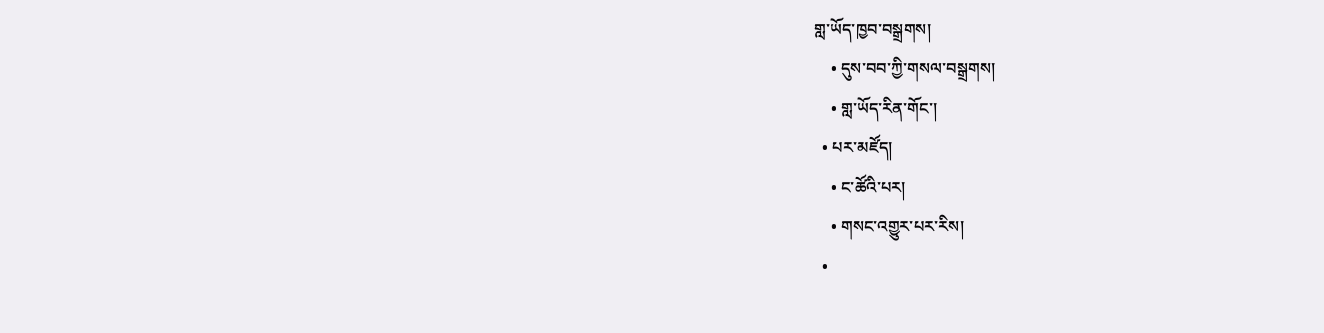གླ་ཡོད་ཁྱབ་བསྒྲགས།
    • དུས་བབ་ཀྱི་གསལ་བསྒྲགས།
    • གླ་ཡོད་རིན་གོང་།
  • པར་མཛོད།
    • ང་ཚོའི་པར།
    • གསང་འགྱུར་པར་རིས།
  •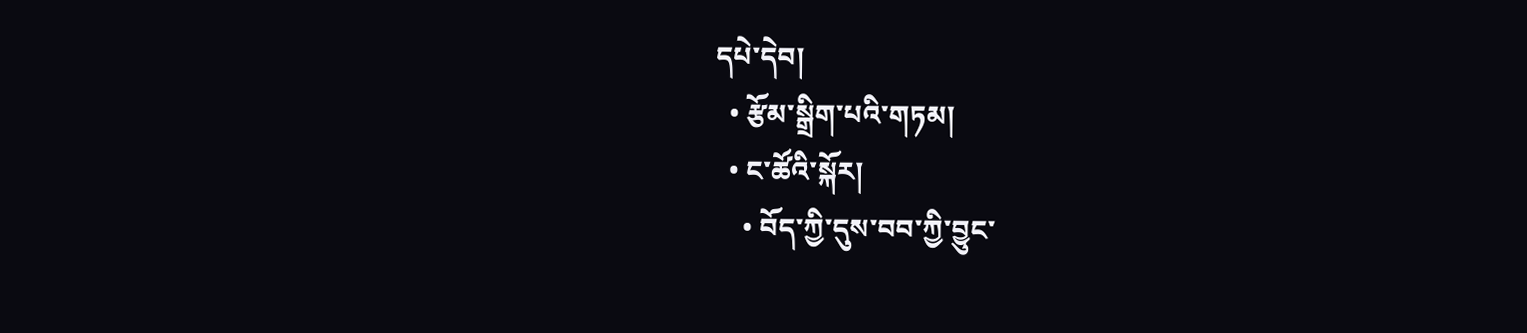དཔེ་དེབ།
  • རྩོམ་སྒྲིག་པའི་གཏམ།
  • ང་ཚོའི་སྐོར།
    • བོད་ཀྱི་དུས་བབ་ཀྱི་བྱུང་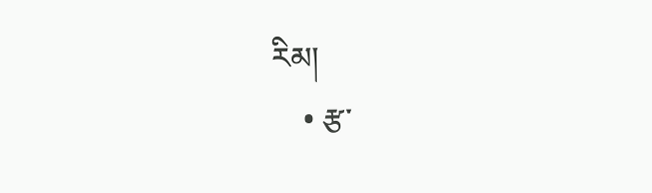རིམ།
    • རྩ་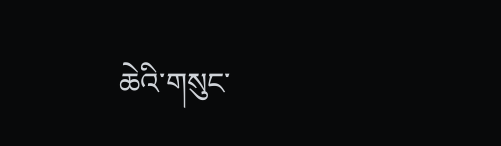ཆེའི་གསུང་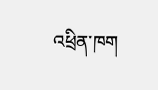འཕྲིན་ཁག